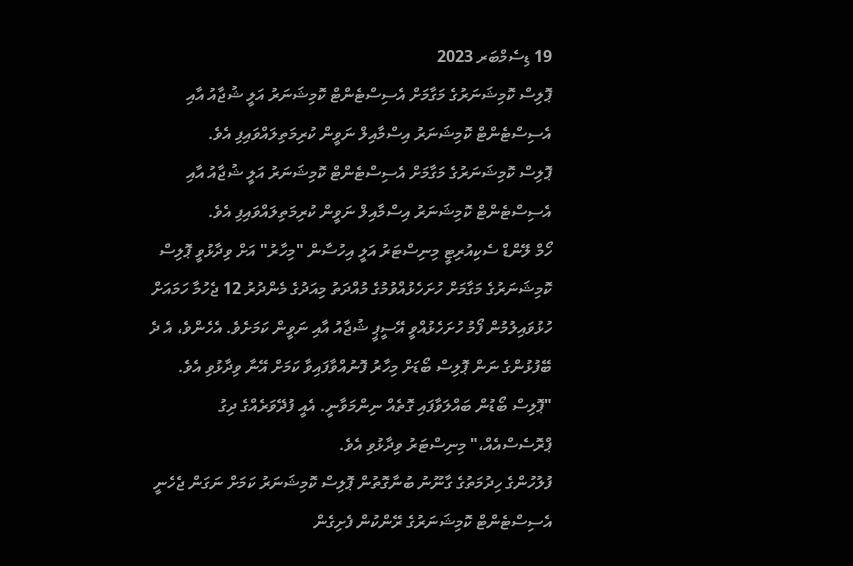19 ޑިސެމްބަރ 2023
ޕޮލިސް ކޮމިޝަނަރުގެ މަގާމަށް އެސިސްޓެންޓް ކޮމިޝަނަރު އަލީ ޝުޖާއު އާއި އެސިސްޓެންޓް ކޮމިޝަނަރު އިސްމާއިލް ނަވީން ކުރިމަތިލައްވައިފި އެވެ.
ޕޮލިސް ކޮމިޝަނަރުގެ މަގާމަށް އެސިސްޓެންޓް ކޮމިޝަނަރު އަލީ ޝުޖާއު އާއި އެސިސްޓެންޓް ކޮމިޝަނަރު އިސްމާއިލް ނަވީން ކުރިމަތިލައްވައިފި އެވެ.
ހޯމް ލޭންޑް ސެކިއުރިޓީ މިނިސްޓަރު އަލީ އިހުސާން "މިހާރު" އަށް ވިދާޅުވީ ޕޮލިސް ކޮމިޝަނަރުގެ މަގާމަށް ހުށަހެޅުއްވުމުގެ މުއްދަތު މިއަދުގެ މެންދުރު 12 ޖެހުމާ ހަމައަށް ހުޅުވައިލުމުން ފޯމު ހުށަހެޅުއްވީ އޭސީޕީ ޝުޖާއު އާއި ނަވީން ކަމަށެވެ. އެހެންވެ، އެ ދެ ބޭފުޅުންގެ ނަން ޕޮލިސް ބޯޑަށް މިހާރު ފޮނުއްވާފައިވާ ކަމަށް އޭނާ ވިދާޅުވި އެވެ.
"ޕޮލިސް ބޯޑުން ބައްލަވާފައި ގޮތެއް ނިންމަވާނީ. އެއީ ފުދޭވަރެއްގެ ދިގު ޕްރޮސެސްއެއް،" މިނިސްޓަރު ވިދާޅުވި އެވެ.
ފުލުހުންގެ ހިދުމަތުގެ ގާނޫނު ބުނާގޮތުން ޕޮލިސް ކޮމިޝަނަރު ކަމަށް ނަގަން ޖެހެނީ އެސިސްޓެންޓް ކޮމިޝަނަރުގެ ރޭންކުން ފެށިގެން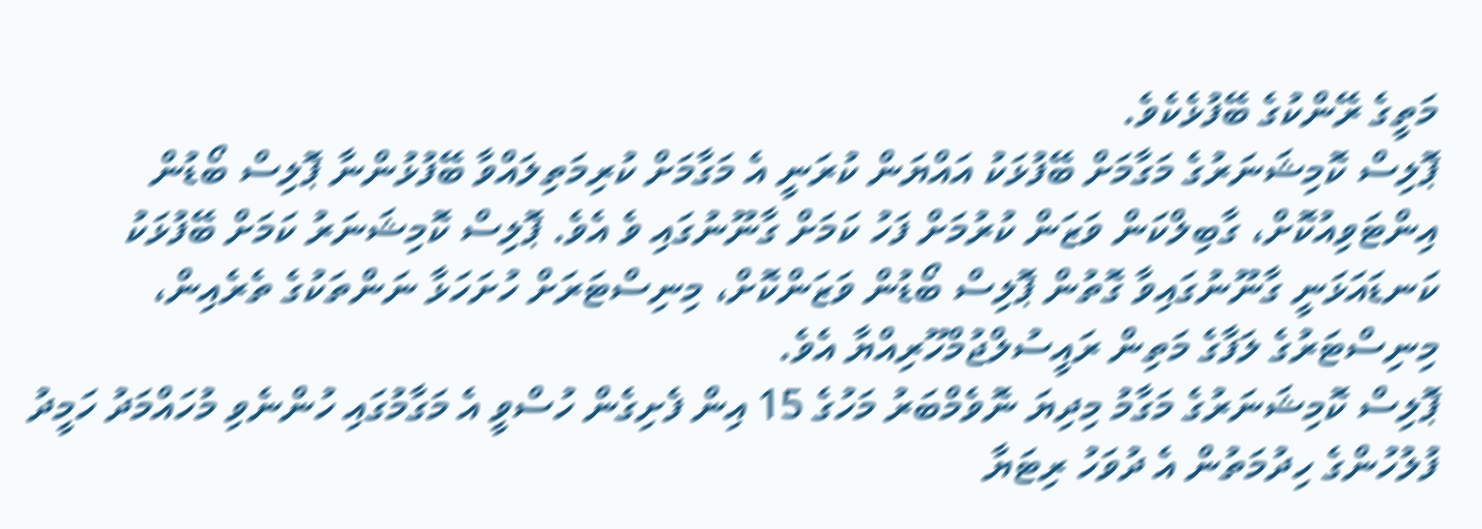މަތީގެ ރޭންކުގެ ބޭފުޅެކެވެ.
ޕޮލިސް ކޮމިޝަނަރުގެ މަގާމަށް ބޭފުޅަކު އައްޔަން ކުރަނީ އެ މަގާމަށް ކުރިމަތިލައްވާ ބޭފުޅުންނާ ޕޮލިސް ބޯޑުން އިންޓަވިއުކޮށް، ގާބިލްކަން ވަޒަން ކުރުމަށް ފަހު ކަމަށް ގާނޫނުގައި ވެ އެވެ. ޕޮލިސް ކޮމިޝަނަރު ކަމަށް ބޭފުޅަކު ކަނޑައަޅަނީ ގާނޫނުގައިވާ ގޮތުން ޕޮލިސް ބޯޑުން ވަޒަންކޮށް، މިނިސްޓަރަށް ހުށަހަޅާ ނަންތަކުގެ ތެރެއިން، މިނިސްޓަރުގެ ލަފާގެ މަތިން ރައީސުލްޖުމްހޫރިއްޔާ އެވެ.
ޕޮލިސް ކޮމިޝަނަރުގެ މަގާމު މިދިޔަ ނޮވެމްބަރު މަހުގެ 15 އިން ފެށިގެން ހުސްވީ އެ މަގާމުގައި ހުންނެވި މުހައްމަދު ހަމީދު ފުލުހުންގެ ހިދުމަތުން އެ ދުވަހު ރިޓަޔާ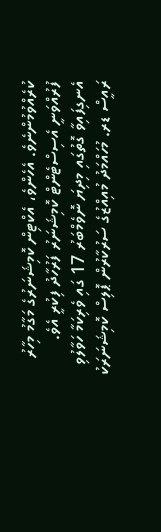ކުރެއްވުމުންނެވެ. އެހެންވެ، އެކްޓިން ކޮމިޝަނަރުގެ މަގާމު މިހާރު ފުރުއްވަނީ އެސިސްޓެންޓް ކޮމިޝަނަރު ފަރުހާދު ފިކުރީ އެވެ.
އެނގިފައިވާ ގޮތުގައި މިދިޔަ ނޮވެމްބަރު 17 ގައި ވެރިކަމާ ހަވާލުވި ރައީސް ޑރ. މުހައްމަދު މުއިއްޒުގެ ސަރުކާރުން ޕޮލިސް ކޮމިޝަނަރަކު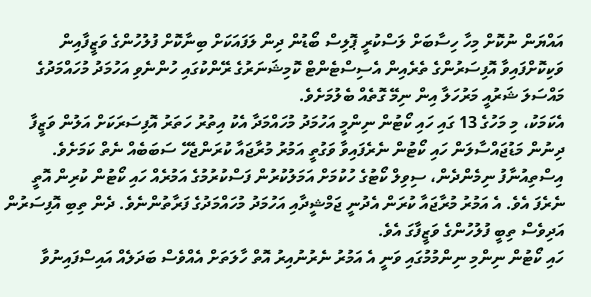އައްޔަން ނުކޮށް މިހާ ހިސާބަށް ލަސްކުރީ ޕޮލިސް ބޯޑުން ދިން ލަފައަކަށް ބިނާކޮށް ފުލުހުންގެ ވަޒީފާއިން ވަކިކޮށްފައިވާ އޮފިސަރުންގެ ތެރެއިން އެސިސްޓެންޓް ކޮމިޝަނަރުގެ ރޭންކުގައި ހުންނެވި އަހުމަދު މުހައްމަދުގެ މައްސަލަ ޝަރުއީ މަރުހަލާ އިން ނިމޭ ގޮތެއް ބެލުމަށެވެ.
އެކަމަކު، މި މަހުގެ 13 ގައި ހައި ކޯޓުން ނިންމީ އަހުމަދު މުހައްމަދާ އެކު އިތުރު ހަތަރު އޮފިސަރަކަށް އަލުން ވަޒީފާ ދިނުން މަޑުޖައްސާލަން ހައި ކޯޓުން ނެރެފައިވާ ވަގުތީ އަމުރު މުރާޖައާ ކުރަންޖެހޭ ސަބަބެއް ނެތް ކަމަށެވެ.
އިސްތިއުނާފު ނިމެންދެން، ސިވިލް ކޯޓުގެ ހުކުމަށް އަމަލުކުރުން ފަސްކުރުމުގެ އަމުރެއް ހައި ކޯޓުން ކުރިން އޮތީ ނެރެފަ އެވެ. އެ އަމުރު މުރާޖައާ ކުރަން އެދުނީ ޖަމްޝީދާއި އަހުމަދު މުހައްމަދުގެ ފަރާތުންނެވެ. ދެން ތިބި އޮފިސަރުން އަދިވެސް ތިބީ ފުލުހުންގެ ވަޒީފާގަ އެވެ.
ހައި ކޯޓުން ނިންމި ނިންމުމުގައި ވަނީ އެ އަމުރު ނެރުނުއިރު އޮތް ހާލަތަށް އެއްވެސް ބަދަލެއް އައިސްފައިނުވާ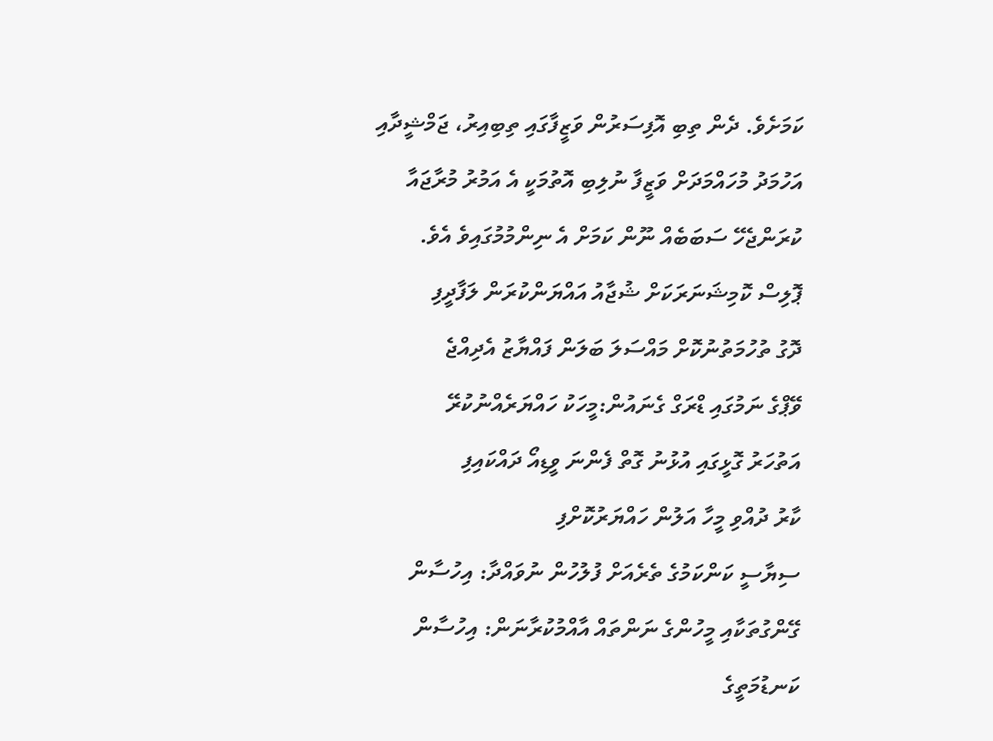ކަމަށެވެ. ދެން ތިބި އޮފިސަރުން ވަޒީފާގައި ތިބިއިރު، ޖަމްޝީދާއި އަހުމަދު މުހައްމަދަށް ވަޒީފާ ނުލިބި އޮތުމަކީ އެ އަމުރު މުރާޖައާ ކުރަންޖެހޭ ސަބަބެއް ނޫން ކަމަށް އެ ނިންމުމުގައިވެ އެވެ.
ޕޮލިސް ކޮމިޝަނަރަކަށް ޝުޖާއު އައްޔަންކުރަން ލަފާދީފި
ދޮގު ތުހުމަތުނުކޮށް މައްސަލަ ބަލަން ފައްޔާޒު އެދިއްޖެ
ވޭޕްގެ ނަމުގައި ޑްރަގް ގެނައުން:މީހަކު ހައްޔަރެއްނުކުރޭ
އަތުހަރު ގޮޅީގައި އުޅުނު ގޮތް ފެންނަ ވީޑިއޯ ދައްކައިފި
ކާރު ދުއްވި މީހާ އަލުން ހައްޔަރުކޮށްފި
ސިޔާސީ ކަންކަމުގެ ތެރެއަށް ފުލުހުން ނުވައްދާ: އިހުސާން
ގޭންގުތަކާއި މީހުންގެ ނަންތައް އާއްމުކުރާނަން: އިހުސާން
ކަނޑުމަތީގެ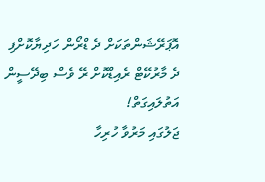އޮޕަރޭޝަންތަކަށް ދެ ޑްރޯން ހަދިޔާކޮށްފި
ދެ މާރުކޭޓް ރެއިޑްކޮށް ރޭ ވެސް ބިދޭސީން އަތުލައިގަތް!
ޖަލުގައި މަރުވާ ހުރިހާ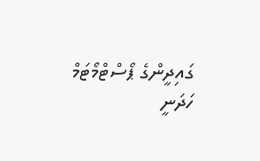ގައިދީންގެ ޕޯސްޓްމޯޓަމް ހަދަނީ